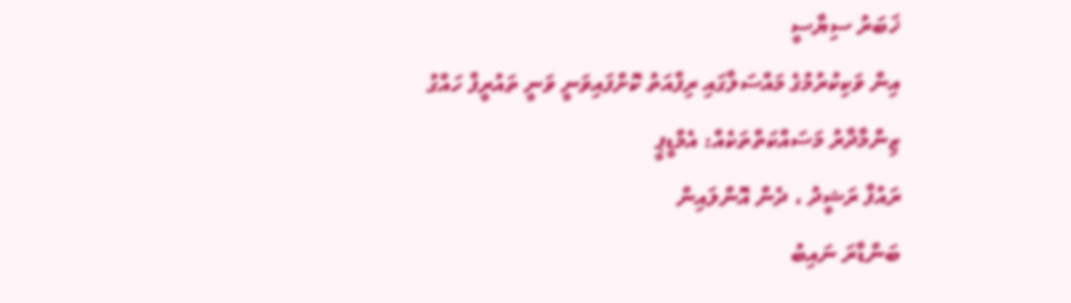ޚަބަރު ސިޔާސީ
އިން ވަކިކުރުމުގެ މައްސަލާގައި ރިފްއަތު ކޮށްފައިވަނީ ވަނީ ތައުރީފް ހައްގު ޒިންމާދާރު މަސައްކަތްތަކެއް: އެމްޑީޕީ
ރައުފާ ރަޝީދު ، ދެން އޮންލައިން
ބަންޑާރަ ނައިބު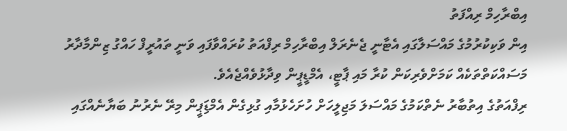އިބްރާހިމް ރިއްފަތު
އިން ވަކިކުރުމުގެ މައްސަލާގައި އެޓާނީ ޖެނެރަލް އިބްރާހިމް ރިފްއަތު ކުރައްވާފައި ވަނީ ތައުރީފް ހައްގު ޒިންމާދާރު މަސައްކަތްތަކެއް ކަމަށްވެރިކަން ކުރާ މައި ޕާޓީ، އެމްޑީޕީން ވިދާޅުވެއްޖެއެވެ.
ރިފްއަތުގެ އިތުބާރު ނެތްކަމުގެ މައްސަލަ މަޖިލީހަށް ހުށަހެޅުމާއި ގުޅިގެން އެމްޑަިޕީން މިރޭ ނެރުނު ބަޔާނެއްގައި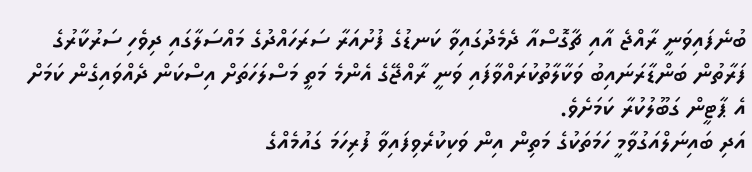ބުނެފައިވަނީ ރާއްޖެ އާއި ޗާގޮސްއާ ދެމެދުގައިވާ ކަނޑުގެ ފުށުއަރާ ސަރަހައްދުގެ މައްސަލާގައި ދިވެހި ސަރުކާރުގެ ފަރާތުން ބަންޑާރަނައިބު ވަކާލާތުކުރައްވާފައި ވަނީ ރާއްޖޭގެ އެންމެ މަތީ މަސްލަހަތަށް އިސްކަން ދެއްވައިގެން ކަމަށް އެ ޕާޓީން ގަބޫލުކުރާ ކަމަށެވެ.
އަދި ބައިނަލްއަގުވާމީ ހަމަތަކުގެ މަތިން އިން ވަކިކުރެވިފައިވާ ފުރިހަމަ ގައުމެއްގެ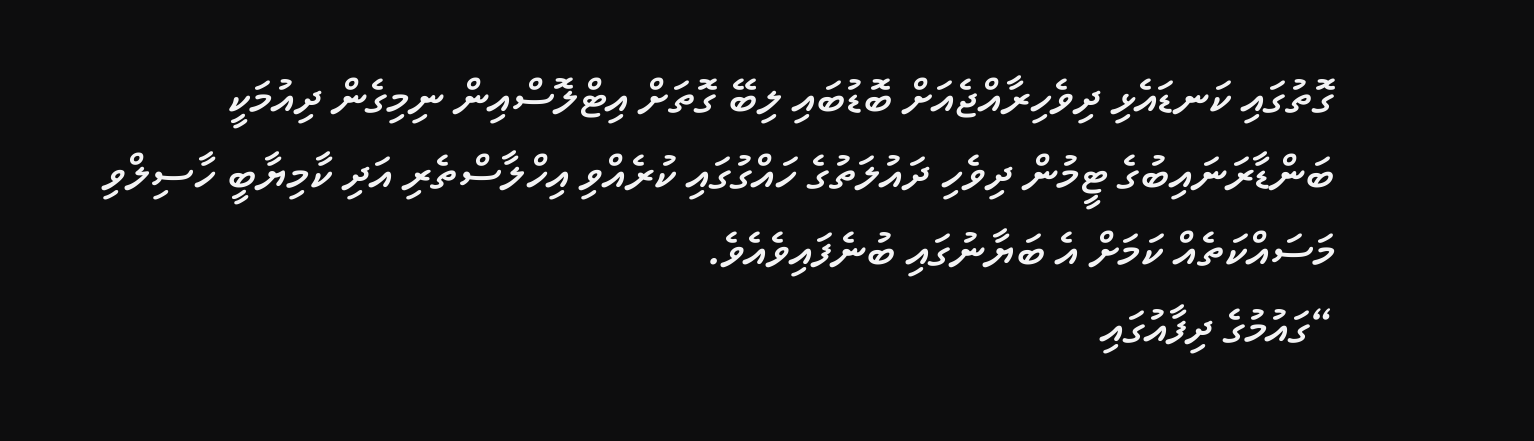ގޮތުގައި ކަނޑައެޅި ދިވެހިރާއްޖެއަށް ބޮޑުބައި ލިބޭ ގޮތަށް އިޓްލޮސްއިން ނިމިގެން ދިއުމަކީ ބަންޑާރަނައިބުގެ ޓީމުން ދިވެހި ދައުލަތުގެ ހައްގުގައި ކުރެއްވި އިހްލާސްތެރި އަދި ކާމިޔާބީ ހާސިލްވި މަސައްކަތެއް ކަމަށް އެ ބަޔާނުގައި ބުނެފައިވެއެވެ.
“ގައުމުގެ ދިފާއުގައި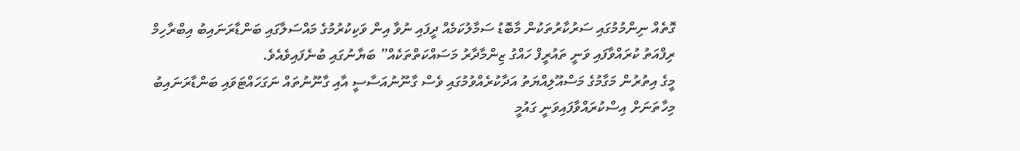ގޮތެއް ނިންމުމުގައި ސަރުކާރުތަކުން މާބޮޑު ސަމާލުކަމެއް ދީފައި ނުވާ އިން ވަކިކުރުމުގެ މައްސަލާގައި ބަންޑާރަނައިބު އިބްރާހިމް ރިފްއަތު ކުރައްވާފައި ވަނީ ތައުރީފް ހައްގު ޒިންމާދާރު މަސައްކަތްތަކެއް” ބަޔާނުގައި ބުނެފައިވެއެވެ.
މީގެ އިތުރުން މަގާމުގެ މަސްއޫލިއްޔަތު އަދާކުރެއްވުމުގައި ވެސް ގާނޫނުއަސާސީ އާއި ގާނޫނުތައް ނަގަހައްޓަވައި ބަންޑާރަނައިބު މިހާތަނަށް އިސްކުރައްވާފައިވަނީ ގައުމީ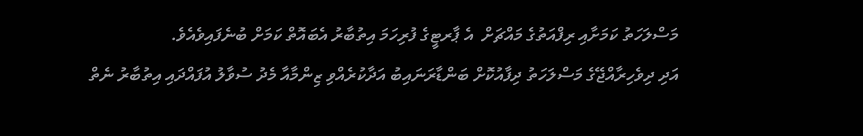މަސްލަހަތު ކަމަށާއި ރިފްއަތުގެ މައްޗަށް  އެ ޕާރޓީގެ ފުރިހަމަ އިތުބާރު އެބައޮތް ކަމަށް ބުނެފައިވެއެވެ.
އަދި ދިވެހިރާއްޖޭގެ މަސްލަހަތު ދިފާއުކޮށް ބަންޑާރަނައިބު އަދާކުރެއްވި ޒިންމާއާ މެދު ސުވާލު އުފައްދައި އިތުބާރު ނެތް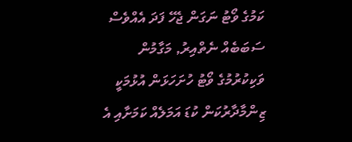ކަމުގެ ވޯޓު ނަގަން ޖެހޭ ފަދަ އެއްވެސް ސަބަބެއް ނެތްއިރު, މަގާމުން ވަކިކުރުމުގެ ވޯޓު ހުށަހަޅަން އުޅުމަކީ ޒިންމާދާރުކަން ކުޑަ އަމަލެއް ކަމަށާއި އެ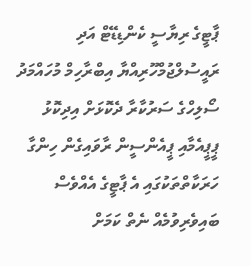ޕާޓީގެ ރިޔާސީ ކެންޑިޑޭޓް އަދި ރައީސުލްޖުމްހޫރިއްޔާ އިބްރާހިމް މުހައްމަދު ސޯލިހްގެ ސަރުކާރާ ދެކޮޅަށް އިދިކޮޅު ޕީޕީއެމާއި ޕީއެންސީން ރާވައިގެން ހިންގާ ހަރަކާތްތަކުގައި އެ ޕާޓީގެ އެއްވެސް ބައިވެރިވުމެއް ނެތް ކަމަށް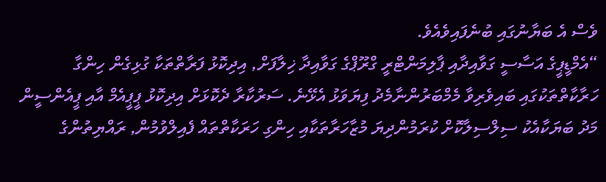ވެސް އެ ބަޔާނުގައި ބުނެފައިވެއެވެ.
“އެމްޑީޕީގެ އަސާސީ ގަވާއިދާއި ޕާލިމަންޓްރީ ގްރޫޕްގެ ގަވާއިދާ ޚިލާފަށް, އިދިކޮޅު ފަރާތްތަކާ ގުޅިގެން ހިންގާ ހަރާކާތްތަކުގައި ބައިވެރިވާ މެމްބަރުންނާމެދު ފިޔަވަޅު އެޅޭނެ. ސަރުކާރާ ދެކޮޅަށް އިދިކޮޅު ޕީޕީއެމް އާއި ޕީއެންސީން މަދު ބަޔަކާއެކު ސިލްސިލާކޮށް ކުރަމުންދިޔަ މުޒާހަރާތަކާއި ހިންގި ހަރަކާތްތައް ފެއިލްވުމުން, ރައްޔިތުންގެ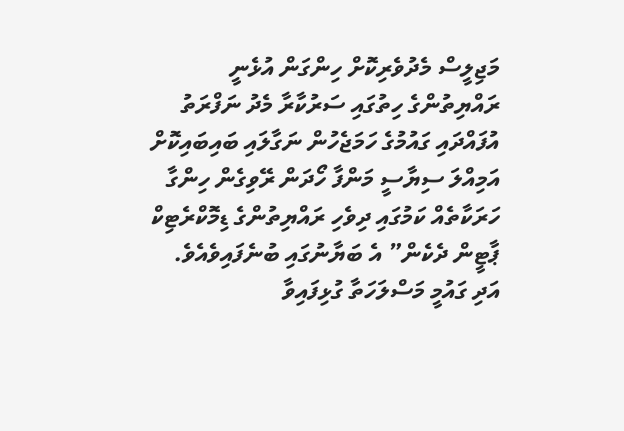މަޖިލީސް މެދުވެރިކޮށް ހިންގަން އުޅެނީ ރައްޔިތުންގެ ހިތުގައި ސަރުކާރާ މެދު ނަފްރަތު އުފައްދައި ގައުމުގެ ހަމަޖެހުން ނަގާލައި ބައިބައިކޮށް އަމިއްލަ ސިޔާސީ މަންފާ ހޯދަން ރޭވިގެން ހިންގާ ހަރަކާތެއް ކަމުގައި ދިވެހި ރައްޔިތުންގެ ޑިމޮކްރެޓިކް ޕާޓީން ދެކެން” އެ ބަޔާނުގައި ބުނެފައިވެއެވެ.
އަދި ގައުމީ މަސްލަހަތާ ގުޅިފައިވާ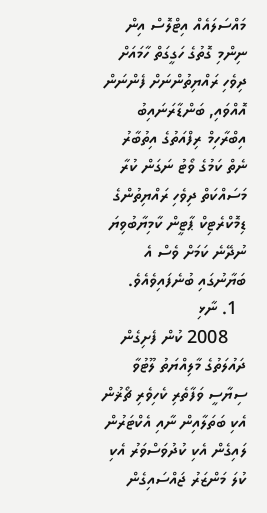މައްސަލައެއް އިޓްލޮސް އިން ނިންމި ގޮތުގެ ހަގީގަތް ހާމައަށް ދިވެހި ރައްޔިތުންނަށް ފެންނަން އޮއްވައި, ބަންޑާރަނައިބު އިބްރާހިމް ރިފްއަތުގެ އިތުބާރު ނެތް ކަމުގެ ވޯޓު ނަގަން ކުރާ މަސައްކަތް ދިވެހި ރައްޔިތުންގެ ޑިމޮކްރެޓިކް ޕާޓީން ކާމިޔާބުވިޔަ ނުދޭނެ ކަމަށް ވެސް އެ ބަޔާނުގައި ބުނެފައިވެއެވެ.
  1. ނާޅި
    2008 ކުން ފެށިގެން ދައުލަތުގެ މާލިއްޔަތު ލޫޓުވާ ސިޔާސީ ވަފާތެރި ކެހިވެރި ޗޯޜުން އެކި ބަތަލާއިން ނާއި އެކްޓަރުން ލައިގެން އެކި ކުދުވަސްވަރު އެކި ކުލަ މަންޒަރު ޖައްސައިގެން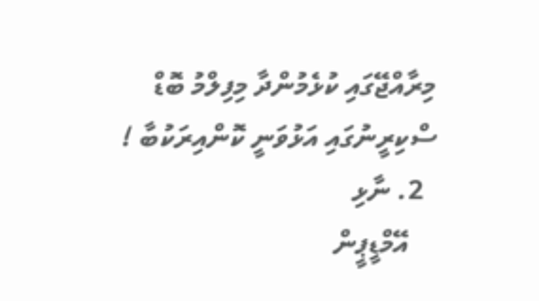މިރާއްޖޭގައި ކުޅެމުންދާ މިފިލްމު ބޮޑް ސްކިރީނުގައި އަޅުވަނީ ކޮންއިރަކުބާ !
  2. ނާޅި
    އޭމްޑީޕީން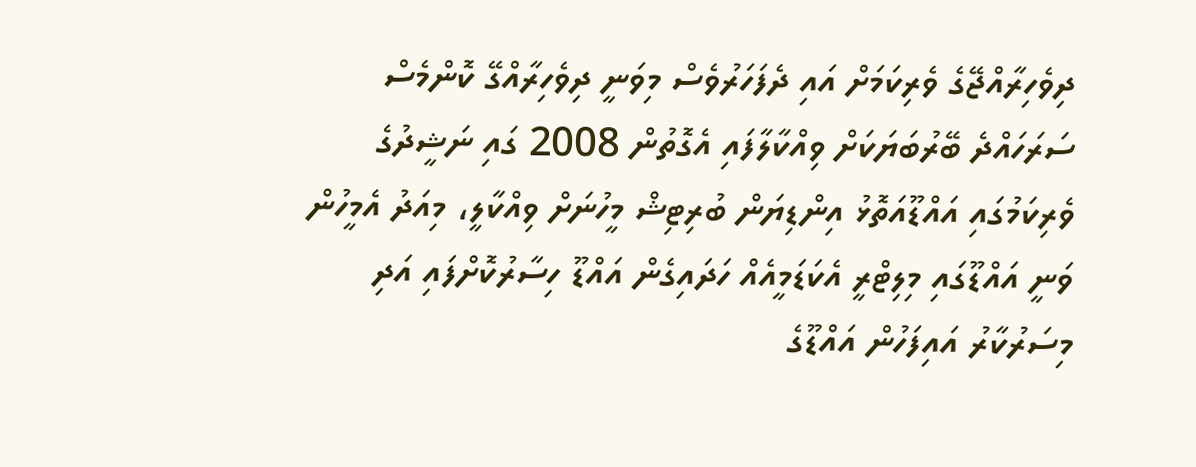ދިވެހިރާއްޖޭގެ ވެރިކަމަށް އައި ދެފަހަރުވެސް މިވަނީ ދިވެހިރާއްގޭ ކޮންމެސް ސަރަހައްދެ ބޭރުބަޔަކަށް ވިއްކާލާފައި އެގޮތުން 2008 ގައި ނަޝީދުގެ ވެރިކަމުގައި އައްޑޫއަތޮޅު އިންޑިޔަން ބުރިޓިޝް މީހުނަށް ވިއްކާލީ، މިއަދު އެމީހުން ވަނީ އައްޑޫގައި މިލިޓްރީ އެކަޑަމީއެއް ހަދައިގެން އައްޑޫ ހިސާރުކޮށްފައި އަދި މިސަރުކާރު އައިފަހުން އައްޑޫގެ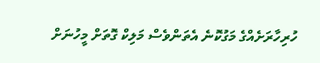ހުރިހާރަށެއްގެ މަގުކޮނެ އެތަންވެސް މަލިކް ގޮތަށް މީހުނަށް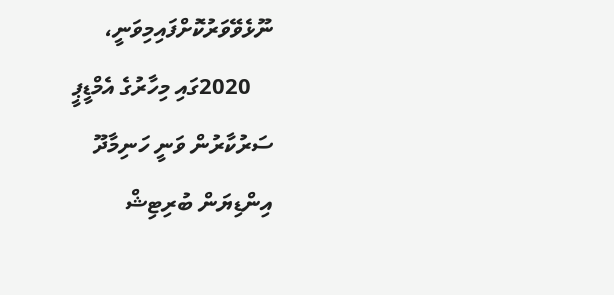ނޫޅެވޭވަރުކޮށްފައިމިވަނީ،
    2020ގައި މިހާރުގެ އެމްޑީޕީ ސަރުކާރުން ވަނީ ހަނިމާދޫ އިންޑިޔަން ބުރިޓިޝް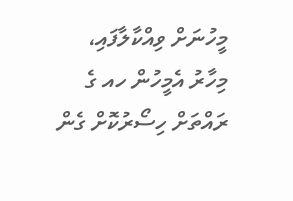މީހުނަށް ވިއްކާލާފައި، މިހާރު އެމީހުން ހއ ގެ ރައްތަށް ހިސޯރުކޮށް ގެން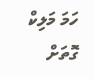ހަމަ މަލިކް ގޮތަށް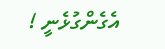އެގެންގުޅެނީ !